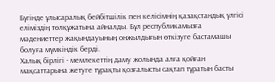Бүгінде ұлысаралық бейбітшілік пен келісімнің қазақстандық үлгісі еліміздің төлқұжатына айналды. Бұл республикамызға мәдениеттер жақындауының онжылдығын өткізуге бастамашы болуға мүмкіндік берді.
Халық бірлігі - мемлекеттің даму жолында алға қойған мақсаттарына жетуге тұрақты қозғалысты сақтап тұратын басты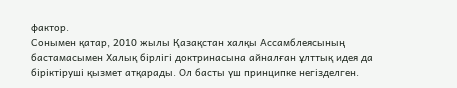фактор.
Сонымен қатар, 2010 жылы Қазақстан халқы Ассамблеясының бастамасымен Халық бірлігі доктринасына айналған ұлттық идея да біріктіруші қызмет атқарады. Ол басты үш принципке негізделген.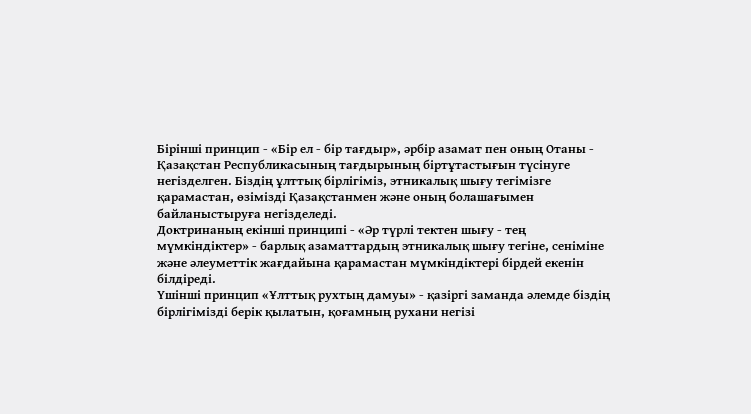Бірінші принцип - «Бір ел - бір тағдыр», әрбір азамат пен оның Отаны - Қазақстан Республикасының тағдырының біртұтастығын түсінуге негізделген. Біздің ұлттық бірлігіміз, этникалық шығу тегімізге қарамастан, өзімізді Қазақстанмен және оның болашағымен байланыстыруға негізделеді.
Доктринаның екінші принципі - «Әр түрлі тектен шығу - тең мүмкіндіктер» - барлық азаматтардың этникалық шығу тегіне, сеніміне және әлеуметтік жағдайына қарамастан мүмкіндіктері бірдей екенін білдіреді.
Үшінші принцип «Ұлттық рухтың дамуы» - қазіргі заманда әлемде біздің бірлігімізді берік қылатын, қоғамның рухани негізі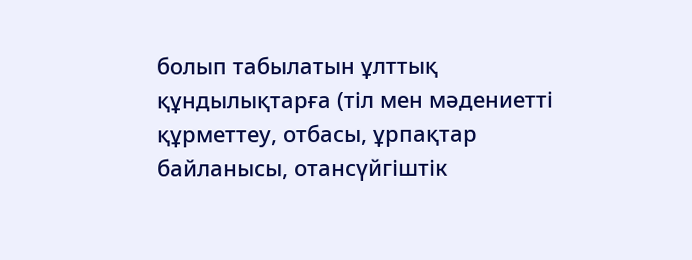болып табылатын ұлттық құндылықтарға (тіл мен мәдениетті құрметтеу, отбасы, ұрпақтар байланысы, отансүйгіштік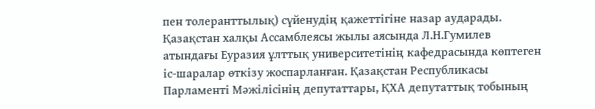пен толеранттылық) сүйенудің қажеттігіне назар аударады.
Қазақстан халқы Ассамблеясы жылы аясында Л.Н.Гумилев атындағы Еуразия ұлттық университетінің кафедрасында көптеген іс-шаралар өткізу жоспарланған. Қазақстан Республикасы Парламенті Мәжілісінің депутаттары, ҚХА депутаттық тобының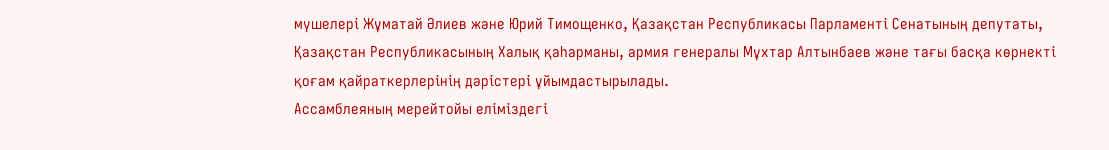мүшелері Жұматай Әлиев және Юрий Тимощенко, Қазақстан Республикасы Парламенті Сенатының депутаты, Қазақстан Республикасының Халық қаһарманы, армия генералы Мұхтар Алтынбаев және тағы басқа көрнекті қоғам қайраткерлерінің дәрістері ұйымдастырылады.
Ассамблеяның мерейтойы еліміздегі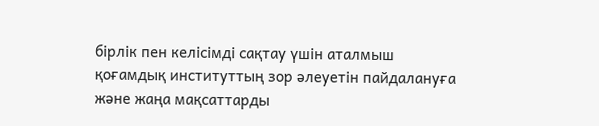бірлік пен келісімді сақтау үшін аталмыш қоғамдық институттың зор әлеуетін пайдалануға және жаңа мақсаттарды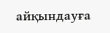айқындауға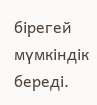бірегей мүмкіндік береді.